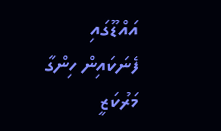އައްޑޫގައި ފެނަކައިން ހިންގާ މަރުކަޒީ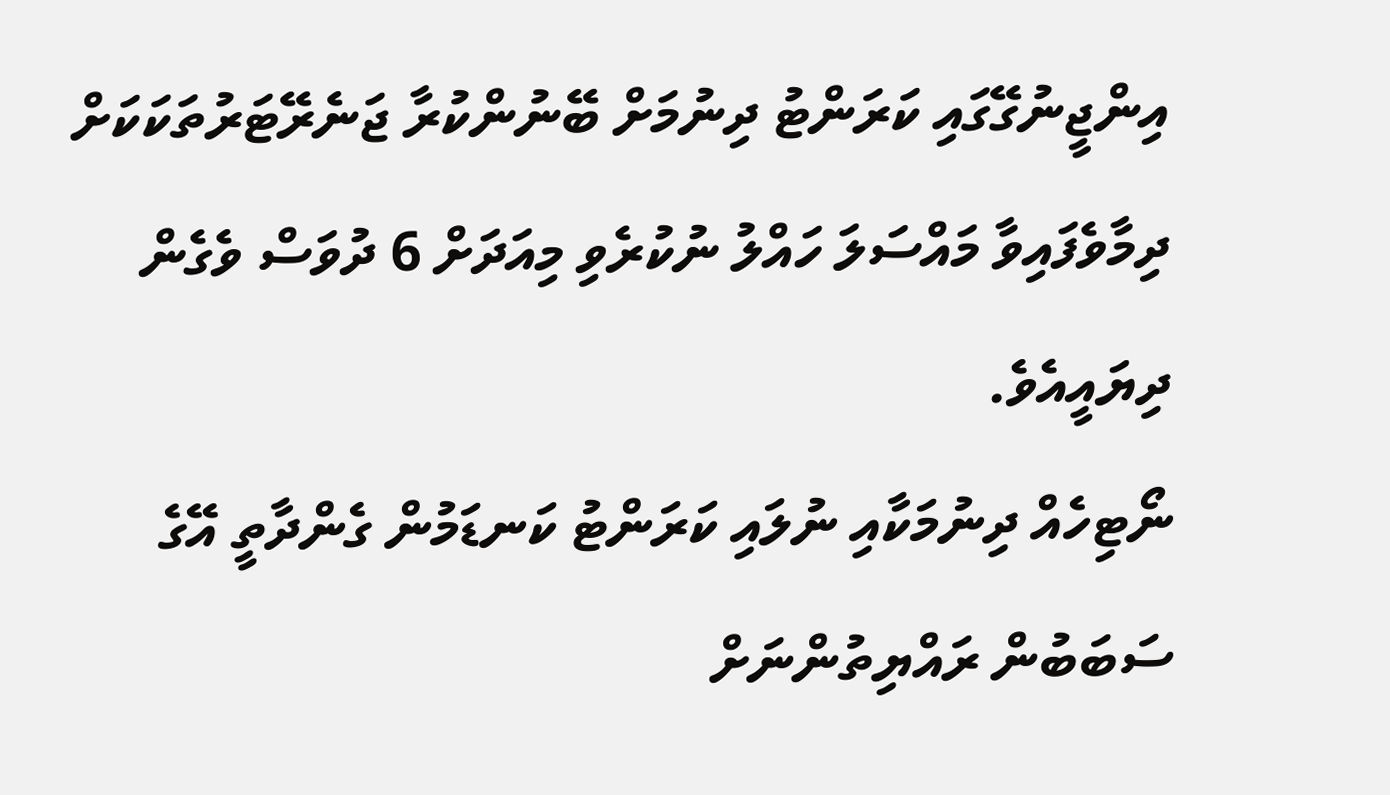އިންޖީނުގޭގައި ކަރަންޓު ދިނުމަށް ބޭނުންކުރާ ޖަނެރޭޓަރުތަކަކަށް ދިމާވެފައިވާ މައްސަލަ ހައްލު ނުކުރެވި މިއަދަށް 6 ދުވަސް ވެގެން ދިޔައީއެވެ.
ނޯޓިހެއް ދިނުމަކާއި ނުލައި ކަރަންޓު ކަނޑަމުން ގެންދާތީ އޭގެ ސަބަބުން ރައްޔިތުންނަށް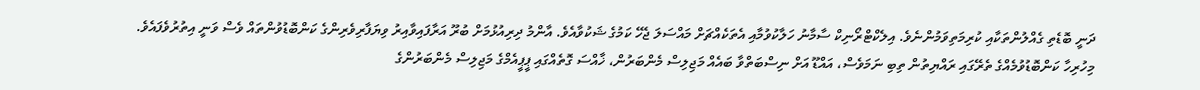ދަނީ ބޮޑެތި ގެއްލުންތަކާއި ކުރިމަތިވަމުންނެވެ. އިލެކްޓްރޯނިކް ސާމާނު ހަލާކުވުމާއި އެތަކެއްޗަށް މައްސަލަ ޖެހޭ ކަމުގެ ޝަކުވާއެވެ. އާންމު ދިރިއުޅުމަށް ބުރޫ އަރާފައިވާއިރު ވިޔަފާރިވެރިންގެ ކަންބޮޑުވުންތައް ވެސް ވަނީ އިތުރުވެފައެވެ.
މިހުރިހާ ކަންބޮޑުވުމެއްގެ ތެރޭގައި ރައްޔިތުން ތިބި ނަމަވެސް، އައްޑޫ އަށް ނިސްބަތްވާ ބައެއް މަޖިލިސް މެންބަރުން، ޚާއްސަ ގޮތެއްގައި ޕީޕީއެމްގެ މަޖިލިސް މެންބަރުންގެ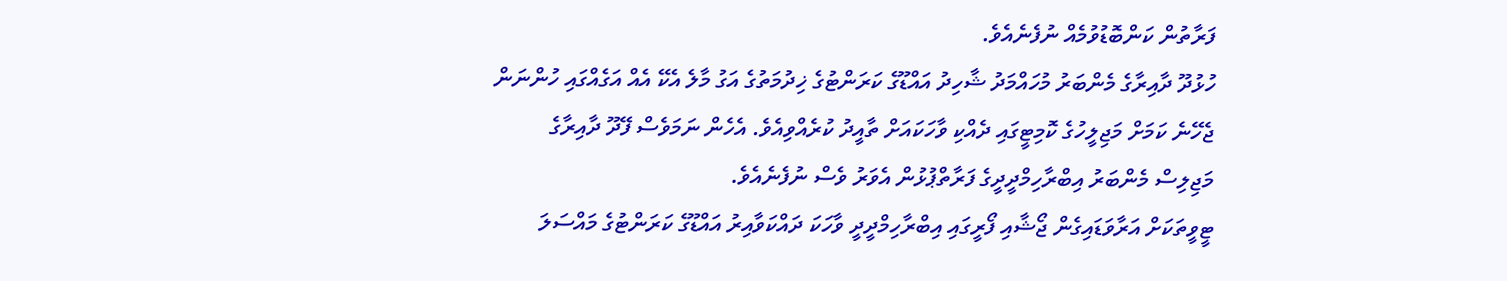ފަރާތުން ކަންބޮޑުވުމެއް ނުފެނެއެވެ.
ހުޅުދޫ ދާއިރާގެ މެންބަރު މުހައްމަދު ޝާހިދު އައްޑޫގެ ކަރަންޓުގެ ޚިދުމަތުގެ އަގު މާލެ އެކޭ އެއް އަގެއްގައި ހުންނަން ޖެހޭނެ ކަމަށް މަޖިލީހުގެ ކޮމިޓީގައި ދެއްކި ވާހަކައަށް ތާއީދު ކުރެއްވިއެވެ. އެހެން ނަމަވެސް ފޭދޫ ދާއިރާގެ މަޖިލިސް މެންބަރު އިބްރާހިމްދީދީގެ ފަރާތްޕުޅުން އެވަރު ވެސް ނުފެނެއެވެ.
ޓީވީތަކަށް އަރާވަޑައިގެން ޖޯޝާއި ފޯރީގައި އިބްރާހިމްދީދީ ވާހަކަ ދައްކަވާއިރު އައްޑޫގެ ކަރަންޓުގެ މައްސަލަ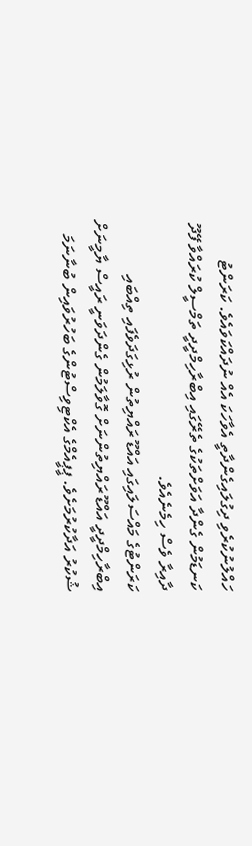ހައްލުނުކުރެވި ދިގުލައިގެންދާތީ އެވާހަކަ އެއް ނުދައްކަވައެވެ. ކަރަންޓު ކަނޑަމުން ގެންދާ އަވަށްތަކުގެ ތެރޭގައި އިބްރާހިމްދީދީ ތަމްސީލް ކުރައްވާ ފޭދޫ ދާއިރާ ވެސް ހިމެނެއެވެ.
ކަރަންޓުގެ މައްސަލައިގައި އައްޑޫ ރައްޔިތުން ރުޅިގަދަވެފައި ތިއްބައި އިބްރާހިމްދީދީ އައްޑޫ ރައްޔިތުންނަށް ގޮވާލަމުން ގެންދަވަނީ ރައީސް ޔާމީނަށް ޝުކުރު އަދާކުރުމަށެވެ. ޕީޕީއެމްގެ އެކްޓިވިސްޓުންގެ ބަހުރުވައިން ބުނާނަމަ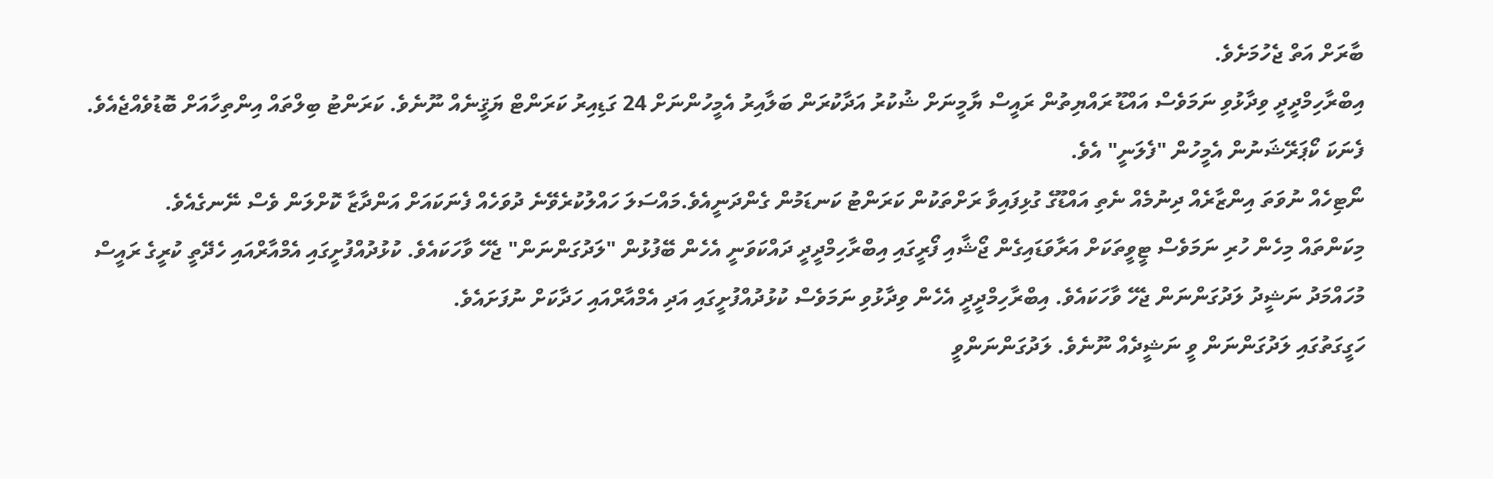ބާރަށް އަތް ޖެހުމަށެވެ.
އިބްރާހިމްދީދީ ވިދާޅުވި ނަމަވެސް އައްޑޫ ރައްޔިތުން ރައީސް ޔާމީނަށް ޝުކުރު އަދާކުރަން ބަލާއިރު އެމީހުންނަށް 24 ގަޑިއިރު ކަރަންޓް ޔަޤީނެއް ނޫނެވެ. ކަރަންޓު ބިލްތައް އިންތިހާއަށް ބޮޑުވެއްޖެއެވެ. ފެނަކަ ކޯޕަރޭޝަނުން އެމީހުން "ފެލަނީ" އެވެ.
ނޯޓިހެއް ނުވަތަ އިންޒާރެއް ދިނުމެއް ނެތި އައްޑޫގެ ގުޅިފައިވާ ރަށްތަކުން ކަރަންޓު ކަނޑަމުން ގެންދަނީއެވެ.މައްސަލަ ހައްލުކުރެވޭނެ ދުވަހެއް ފެނަކައަށް އަންދާޒާ ކޮށްލަން ވެސް ނޭނގެއެވެ.
މިކަންތައް މިހެން ހުރި ނަމަވެސް ޓީވީތަކަށް އަރާވަޑައިގެން ޖޯޝާއި ފޯރީގައި އިބްރާހިމްދީދީ ދައްކަވަނީ އެހެން ބޭފުޅުން "ލަދުގަންނަން" ޖެހޭ ވާހަކައެވެ. ކުޅުދުއްފުށީގައި އެމްއާރްއައި ހެދޭތީ ކުރީގެ ރައީސް މުހައްމަދު ނަޝީދު ލަދުގަންނަން ޖެހޭ ވާހަކައެވެ. އިބްރާހިމްދީދީ އެހެން ވިދާޅުވި ނަމަވެސް ކުޅުދުއްފުށީގައި އަދި އެމްއާރްއައި ހަދާކަށް ނުފަށައެވެ.
ހަގީގަތުގައި ލަދުގަންނަން ވީ ނަޝީދެއް ނޫނެވެ. ލަދުގަންނަންވީ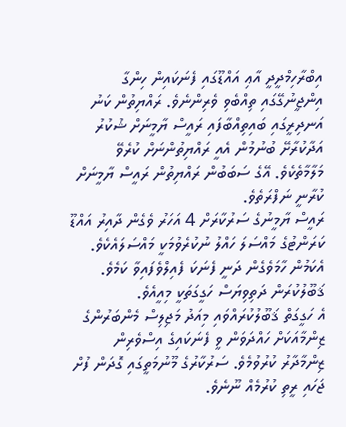އިބްރާހިމްދީދީ އާޢި އައްޑޫގައި ފެނަކައިން ހިންގާ އިންޖީނުގޭގައި ތިއްބެވި ވެރިންނެވެ. ރައްޔިތުން ކަނު އަނދިރީގައި ބައިތިއްބާފައި ރައީސް ޔާމީނަށް ޝުކުރު އަދާކުރާށޭ ބުނުމުން އެއީ ރައްޔިތުންނަށް ކުރެވޭ މަލާމާތެކެވެ. އޭގެ ސަބަބުން ރައްޔިތުން ރައީސް ޔާމީނަށް ކުރާނީ ނަފްރަތެވެ.
ރައީސް ޔާމީނުގެ ސަރުކާރަށް 4 އަހަރު ވެގެން ދާއިރު އައްޑޫ ކަރަންޓުގެ މައްސަލަ ހައްލު ނުކުރެވުމަކީ މައްސަލައެކެވެ. އެކަމުން ހާމަވެގެން ދަނީ ފެނަކަ ފެއިލްވެފައިވާ ކަމެވެ. ޤަބޫލުކުރަން ދަތިވިޔަސް ހަގީގަތަކީ މިއީއެވެ.
އެ ހަގީގަތް ޤަބޫލުކުރައްވައި މިއަދު މަޖިލިސް މެންބަރުންގެ ޒިންމާއަކަށް ހައްދަވަން ވީ ފެނަކައިގެ އިސްވެރިން ޒިންމާދާރު ކުރުވުމެވެ. ސަރުކާރުގެ މޫނުމަތީގައި ގޮދަން ފުށް ޖަހައި ރީތި ކުރުމެއް ނޫނެވެ.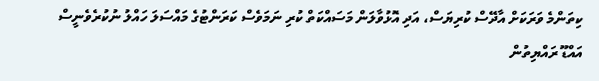ކިތަންމެ ވަރަކަށް އާދޭސް ކުރިޔަސް، އަދި އޮޅުވާލަން މަސައްކަތް ކުރި ނަމަވެސް ކަރަންޓުގެ މައްސަލަ ހައްލު ނުކުރެވެނީސް އައްޑޫ ރައްޔިތުން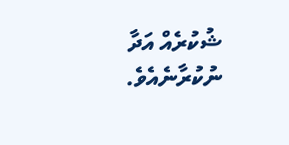ޝުކުރެއް އަދާ ނުކުރާނެއެވެ.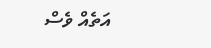އަތެއް ވެސް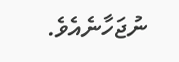ނުޖަހާނެއެވެ.